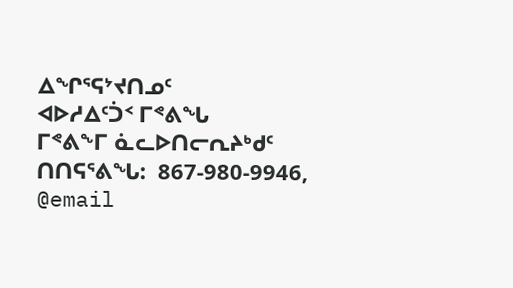ᐃᖏᕐᕋᔾᔪᑎᓄᑦ
ᐊᐅᓱᐃᑦᑑᑉ ᒥᕝᕕᖓ
ᒥᕝᕕᖕᒥ ᓈᓚᐅᑎᓕᕆᔨᒃᑯᑦ ᑎᑎᕋᕐᕕᖓ:  867-980-9946, @email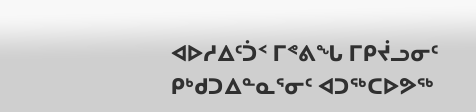ᐊᐅᓱᐃᑦᑑᑉ ᒥᕝᕕᖓ ᒥᑭᔫᓗᓂᑦ ᑭᒃᑯᑐᐃᓐᓇᕐᓂᑦ ᐊᑐᖅᑕᐅᕗᖅ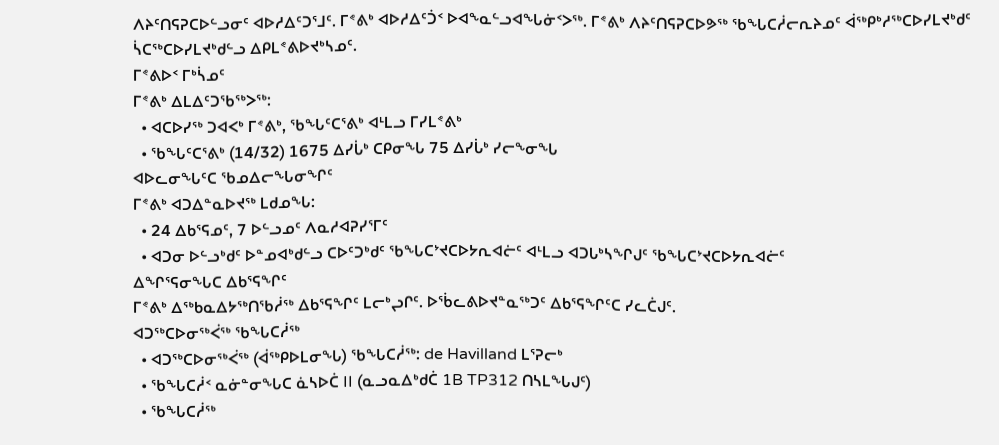ᐱᔨᑦᑎᕋᕈᑕᐅᓪᓗᓂᑦ ᐊᐅᓱᐃᑦᑐᕐᒧᑦ. ᒥᕝᕕᒃ ᐊᐅᓱᐃᑦᑑᑉ ᐅᐊᖕᓇᓪᓗᐊᖓᓃᑉᐳᖅ. ᒥᕝᕕᒃ ᐱᔨᑦᑎᕋᕈᑕᐅᕗᖅ ᖃᖓᑕᓲᓕᕆᔨᓄᑦ ᐋᖅᑭᒃᓱᖅᑕᐅᓯᒪᔪᒃᑯᑦ ᓵᑕᖅᑕᐅᓯᒪᔪᒃᑯᓪᓗ ᐃᑭᒪᕝᕕᐅᔪᒃᓴᓄᑦ.
ᒥᕝᕕᐅᑉ ᒥᒃᓵᓄᑦ
ᒥᕝᕕᒃ ᐃᒪᐃᑦᑐᖃᖅᐳᖅ:
  • ᐊᑕᐅᓯᖅ ᑐᐊᐸᒃ ᒥᕝᕕᒃ, ᖃᖓᑦᑕᕐᕕᒃ ᐊᒻᒪᓗ ᒥᓯᒪᕝᕕᒃ
  • ᖃᖓᑦᑕᕐᕕᒃ (14/32) 1675 ᐃᓯᒑᒃ ᑕᑭᓂᖓ 75 ᐃᓯᒑᒃ ᓯᓕᖕᓂᖓ
ᐊᐅᓚᓂᖓᑦᑕ ᖃᓄᐃᓕᖓᓂᖏᑦ
ᒥᕝᕕᒃ ᐊᑐᐃᓐᓇᐅᔪᖅ ᒪᑯᓄᖓ:
  • 24 ᐃᑲᕐᕋᓄᑦ, 7 ᐅᓪᓗᓄᑦ ᐱᓇᓱᐊᕈᓯᕐᒥᑦ
  • ᐊᑐᓂ ᐅᓪᓗᒃᑯᑦ ᐅᓐᓄᐊᒃᑯᓪᓗ ᑕᐅᑦᑐᒃᑯᑦ ᖃᖓᑕᔾᔪᑕᐅᔭᕆᐊᓖᑦ ᐊᒻᒪᓗ ᐊᑐᒐᒃᓴᖏᒍᑦ ᖃᖓᑕᔾᔪᑕᐅᔭᕆᐊᓖᑦ
ᐃᖏᕐᕋᓂᖓᑕ ᐃᑲᕐᕋᖏᑦ
ᒥᕝᕕᒃ ᐃᖅᑲᓇᐃᔭᖅᑎᖃᓲᖅ ᐃᑲᕐᕋᖏᑦ ᒪᓕᒃᖢᒋᑦ. ᐅᖄᓚᕕᐅᔪᓐᓇᖅᑐᑦ ᐃᑲᕐᕋᖏᑦᑕ ᓯᓚᑖᒍᑦ.
ᐊᑐᖅᑕᐅᓂᖅᐹᖅ ᖃᖓᑕᓲᖅ
  • ᐊᑐᖅᑕᐅᓂᖅᐹᖅ (ᐋᖅᑭᐅᒪᓂᖓ) ᖃᖓᑕᓲᖅ: de Havilland ᒪᕐᕈᓕᒃ
  • ᖃᖓᑕᓲᑉ ᓇᓃᓐᓂᖓᑕ ᓈᓴᐅᑖ II (ᓇᓗᓇᐃᒃᑯᑖ 1B TP312 ᑎᓴᒪᖓᒍᑦ)
  • ᖃᖓᑕᓲᖅ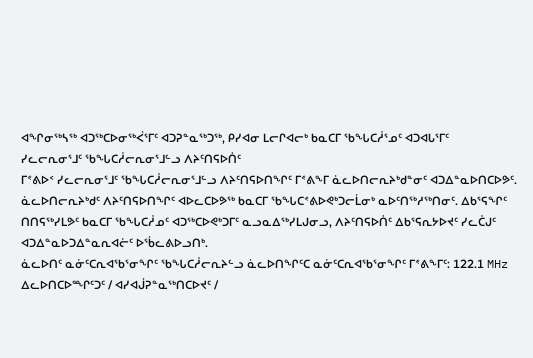ᐊᖏᓂᖅᓴᖅ ᐊᑐᖅᑕᐅᓂᖅᐹᕐᒥᑦ ᐊᑐᕈᓐᓇᖅᑐᖅ, ᑭᓯᐊᓂ ᒪᓕᒋᐊᓕᒃ ᑲᓇᑕᒥ ᖃᖓᑕᓲᕐᓄᑦ ᐊᑐᐊᒐᕐᒥᑦ
ᓯᓚᓕᕆᓂᕐᒧᑦ ᖃᖓᑕᓲᓕᕆᓂᕐᒧᓪᓗ ᐱᔨᑦᑎᕋᐅᑏᑦ
ᒥᕝᕕᐅᑉ ᓯᓚᓕᕆᓂᕐᒧᑦ ᖃᖓᑕᓲᓕᕆᓂᕐᒧᓪᓗ ᐱᔨᑦᑎᕋᐅᑎᖏᑦ ᒥᕝᕕᖕᒥ ᓈᓚᐅᑎᓕᕆᔨᒃᑯᓐᓂᑦ ᐊᑐᐃᓐᓇᐅᑎᑕᐅᕗᑦ. ᓈᓚᐅᑎᓕᕆᔨᒃᑯᑦ ᐱᔨᑦᑎᕋᐅᑎᖏᑦ ᐊᐅᓚᑕᐅᕗᖅ ᑲᓇᑕᒥ ᖃᖓᑕᕝᕕᐅᕙᒃᑐᓕᒫᓂᒃ ᓇᐅᑦᑎᖅᓱᖅᑎᓂᑦ. ᐃᑲᕐᕋᖏᑦ ᑎᑎᕋᖅᓯᒪᕗᑦ ᑲᓇᑕᒥ ᖃᖓᑕᓲᓄᑦ ᐊᑐᖅᑕᐅᕙᒃᑐᒥᑦ ᓇᓗᓇᐃᖅᓯᒪᒍᓂᓗ, ᐱᔨᑦᑎᕋᐅᑏᑦ ᐃᑲᕐᕋᕆᔭᐅᔪᑦ ᓯᓚᑖᒍᑦ ᐊᑐᐃᓐᓇᐅᑐᐃᓐᓇᕆᐊᓖᑦ ᐅᖄᓚᕕᐅᓗᑎᒃ.
ᓈᓚᐅᑎᑦ ᓇᓃᑦᑕᕆᐊᖃᕐᓂᖏᑦ ᖃᖓᑕᓲᓕᕆᔨᓪᓗ ᓈᓚᐅᑎᖏᑦᑕ ᓇᓃᑦᑕᕆᐊᖃᕐᓂᖏᑦ ᒥᕝᕕᖕᒥᑦ: 122.1 MHz
ᐃᓚᐅᑎᑕᐅᙱᑦᑐᑦ / ᐊᓯᐊᒎᕈᓐᓇᖅᑎᑕᐅᔪᑦ /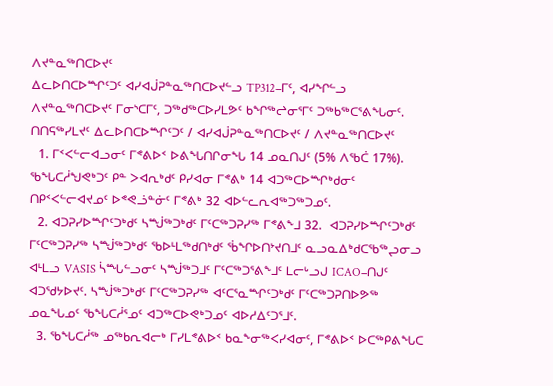ᐱᔪᓐᓇᖅᑎᑕᐅᔪᑦ
ᐃᓚᐅᑎᑕᐅᙱᑦᑐᑦ ᐊᓯᐊᒎᕈᓐᓇᖅᑎᑕᐅᔪᓪᓗ TP312−ᒥᑦ, ᐊᓯᖏᓪᓗ ᐱᔪᓐᓇᖅᑎᑕᐅᔪᑦ ᒥᓂᔅᑕᒥᑦ, ᑐᖅᑯᖅᑕᐅᓯᒪᕗᑦ ᑲᖏᖅᖠᓂᕐᒥᑦ ᑐᖅᑲᖅᑕᕐᕕᖓᓂᑦ.
ᑎᑎᕋᖅᓯᒪᔪᑦ ᐃᓚᐅᑎᑕᐅᙱᑦᑐᑦ / ᐊᓯᐊᒎᕈᓐᓇᖅᑎᑕᐅᔪᑦ / ᐱᔪᓐᓇᖅᑎᑕᐅᔪᑦ
  1. ᒥᑉᐸᓪᓕᐊᓗᓂᑦ ᒥᕝᕕᐅᑉ ᐅᕕᖓᑎᒋᓂᖓ 14 ᓄᓇᑎᒍᑦ (5% ᐱᖃᑖ 17%). ᖃᖓᑕᓲᖑᕙᒃᑐᑦ ᑭᓐ ᐳᐊᕆᒃᑯᑦ ᑭᓯᐊᓂ ᒥᕝᕕᒃ 14 ᐊᑐᖅᑕᐅᙱᒃᑯᓂᑦ ᑎᑭᑉᐸᓪᓕᐊᔪᓄᑦ ᐅᕝᕙᓘᓐᓃᑦ ᒥᕝᕕᒃ 32 ᐊᐅᓪᓚᕆᐊᖅᑐᖅᑐᓄᑦ.
  2. ᐊᑐᕈᓯᐅᙱᑦᑐᒃᑯᑦ ᓴᙴᖅᑐᒃᑯᑦ ᒥᑦᑕᖅᑐᕈᓯᖅ ᒥᕝᕕᖕᒧ 32.  ᐊᑐᕈᓯᐅᙱᑦᑐᒃᑯᑦ ᒥᑦᑕᖅᑐᕈᓯᖅ ᓴᙴᖅᑐᒃᑯᑦ ᖃᐅᒻᒪᖅᑯᑎᒃᑯᑦ ᖄᖏᐅᑎᔾᔪᑎᒧᑦ ᓇᓗᓇᐃᒃᑯᑕᖃᖅᖢᓂᓗ ᐊᒻᒪᓗ VASIS ᓵᙵᓪᓗᓂᑦ ᓴᙴᖅᑐᒧᑦ ᒥᑦᑕᖅᑐᕐᕕᖕᒧᑦ ᒪᓕᒡᓗᒍ ICAO−ᑎᒍᑦ ᐊᑐᖁᔭᐅᔪᑦ. ᓴᙴᖅᑐᒃᑯᑦ ᒥᑦᑕᖅᑐᕈᓯᖅ ᐊᑦᑕᕐᓇᙱᑦᑐᒃᑯᑦ ᒥᑦᑕᖅᑐᕈᑎᐅᕗᖅ ᓄᓇᖓᓄᑦ ᖃᖓᑕᓲᕐᓄᑦ ᐊᑐᖅᑕᐅᕙᒃᑐᓄᑦ ᐊᐅᓱᐃᑦᑐᕐᒧᑦ.
  3. ᖃᖓᑕᓲᖅ ᓄᖅᑲᕆᐊᓕᒃ ᒥᓯᒪᕝᕕᐅᑉ ᑲᓇᖕᓂᖅᐸᓯᐊᓂᑦ, ᒥᕝᕕᐅᑉ ᐅᑕᖅᑭᕕᖓᑕ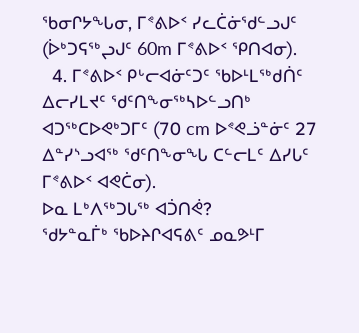ᖃᓂᒋᔭᖓᓂ, ᒥᕝᕕᐅᑉ ᓯᓚᑖᓃᖁᓪᓗᒍᑦ (ᐆᒃᑐᕋᖅᖢᒍᑦ 60m ᒥᕝᕕᐅᑉ ᕿᑎᐊᓂ).
  4. ᒥᕝᕕᐅᑉ ᑭᒡᓕᐊᓃᑦᑐᑦ ᖃᐅᒻᒪᖅᑯᑏᑦ ᐃᓕᓯᒪᔪᑦ ᖁᑦᑎᖕᓂᖅᓴᐅᓪᓗᑎᒃ ᐊᑐᖅᑕᐅᕙᒃᑐᒥᑦ (70 cm ᐅᕝᕙᓘᓐᓃᑦ 27 ᐃᓐᓯᔅᓗᐊᖅ ᖁᑦᑎᖕᓂᖓ ᑕᓪᓕᒪᑦ ᐃᓯᒐᑦ ᒥᕝᕕᐅᑉ ᐊᕙᑖᓂ).
ᐅᓇ ᒪᒃᐱᖅᑐᒐᖅ ᐊᑑᑎᕚ?
ᖁᔭᓐᓇᒦᒃ ᖃᐅᔨᒋᐊᕋᕕᑦ ᓄᓇᕗᒻᒥ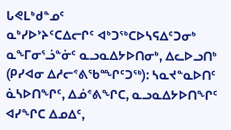ᒐᕙᒪᒃᑯᓐᓄᑦ
ᓇᒃᓯᐅᔾᔨᑦᑕᐃᓕᒋᑦ ᐊᒃᑐᖅᑕᐅᓴᕋᐃᑦᑐᓂᒃ ᓇᖕᒥᓂᕐᓘᓐᓃᑦ ᓇᓗᓇᐃᔭᐅᑎᓂᒃ, ᐃᓚᐅᓗᑎᒃ (ᑭᓯᐊᓂ ᐃᓱᓕᕝᕕᖃᙱᑦᑐᖅ): ᓴᓇᔪᓐᓇᐅᑎᑦ ᓈᓴᐅᑎᖏᑦ, ᐃᓅᕝᕕᖏᑕ, ᓇᓗᓇᐃᔭᐅᑎᖏᑦ ᐊᓯᖏᑕ ᐃᓄᐃᑦ,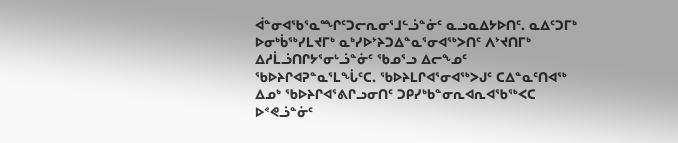ᐋᓐᓂᐊᖃᕐᓇᙱᑦᑐᓕᕆᓂᕐᒧᓪᓘᓐᓃᑦ ᓇᓗᓇᐃᔭᐅᑎᑦ. ᓇᐃᑦᑐᒥᒃ ᐅᓂᒃᑳᖅᓯᒪᔪᒥᒃ ᓇᒃᓯᐅᔾᔨᑐᐃᓐᓇᕐᓂᐊᖅᐳᑎᑦ ᐱᔾᔪᑎᒥᒃ ᐃᓱᒫᓘᑎᒋᔭᕐᓂᒡᓘᓐᓃᑦ ᖃᓄᕐᓗ ᐃᓕᖕᓄᑦ ᖃᐅᔨᒋᐊᕈᓐᓇᕐᒪᖔᑦᑕ. ᖃᐅᔨᒪᒋᐊᕐᓂᐊᖅᐳᒍᑦ ᑕᐃᓐᓇᑦᑎᐊᖅ ᐃᓄᒃ ᖃᐅᔨᒋᐊᕐᕕᒋᓗᓂᑎᑦ ᑐᑭᓯᒃᑲᓐᓂᕆᐊᕆᐊᖃᖅᐸᑕ ᐅᕝᕙᓘᓐᓃᑦ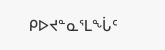ᑭᐅᔪᓐᓇᕐᒪᖔᑦ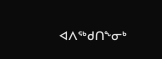ᐊᐱᖅᑯᑎᖕᓂᒃ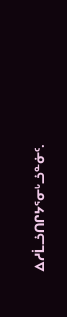ᐃᓱᒫᓘᑎᒋᔭᕐᓂᒡᓘᓐᓃᑦ.